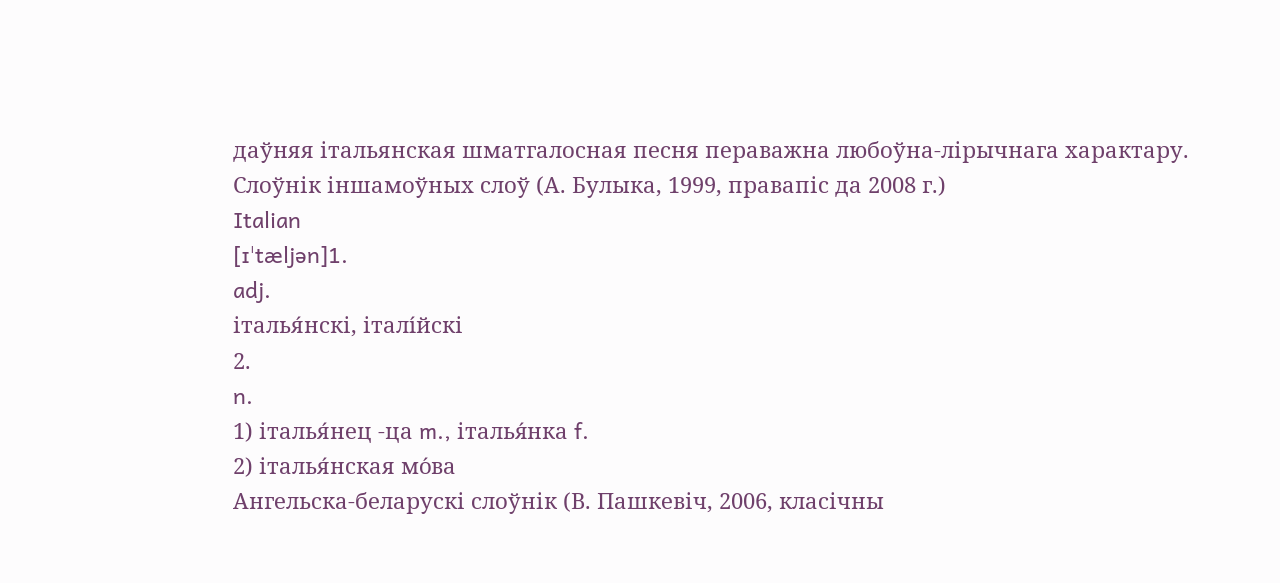даўняя італьянская шматгалосная песня пераважна любоўна-лірычнага характару.
Слоўнік іншамоўных слоў (А. Булыка, 1999, правапіс да 2008 г.)
Italian
[ɪˈtæljən]1.
adj.
італья́нскі, італі́йскі
2.
n.
1) італья́нец -ца m., італья́нка f.
2) італья́нская мо́ва
Ангельска-беларускі слоўнік (В. Пашкевіч, 2006, класічны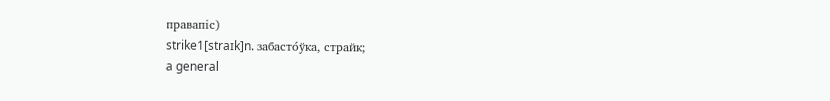правапіс)
strike1[straɪk]n. забасто́ўка, страйк;
a general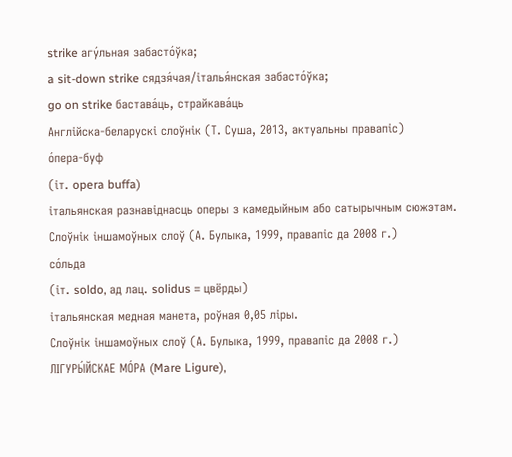strike агу́льная забасто́ўка;
a sit-down strike сядзя́чая/італья́нская забасто́ўка;
go on strike бастава́ць, страйкава́ць
Англійска-беларускі слоўнік (Т. Суша, 2013, актуальны правапіс)
о́пера-буф
(іт. opera buffa)
італьянская разнавіднасць оперы з камедыйным або сатырычным сюжэтам.
Слоўнік іншамоўных слоў (А. Булыка, 1999, правапіс да 2008 г.)
со́льда
(іт. soldo, ад лац. solidus = цвёрды)
італьянская медная манета, роўная 0,05 ліры.
Слоўнік іншамоўных слоў (А. Булыка, 1999, правапіс да 2008 г.)
ЛІГУРЫ́ЙСКАЕ МО́РА (Mare Ligure),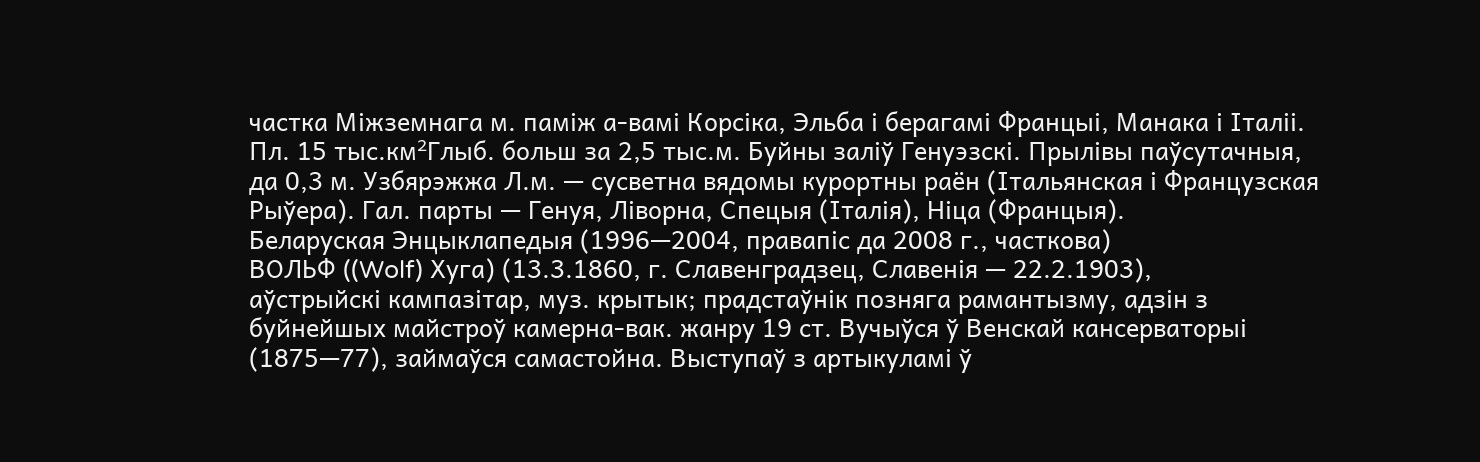частка Міжземнага м. паміж а-вамі Корсіка, Эльба і берагамі Францыі, Манака і Італіі. Пл. 15 тыс.км²Глыб. больш за 2,5 тыс.м. Буйны заліў Генуэзскі. Прылівы паўсутачныя, да 0,3 м. Узбярэжжа Л.м. — сусветна вядомы курортны раён (Італьянская і Французская Рыўера). Гал. парты — Генуя, Ліворна, Спецыя (Італія), Ніца (Францыя).
Беларуская Энцыклапедыя (1996—2004, правапіс да 2008 г., часткова)
ВОЛЬФ ((Wolf) Хуга) (13.3.1860, г. Славенградзец, Славенія — 22.2.1903),
аўстрыйскі кампазітар, муз. крытык; прадстаўнік позняга рамантызму, адзін з буйнейшых майстроў камерна-вак. жанру 19 ст. Вучыўся ў Венскай кансерваторыі (1875—77), займаўся самастойна. Выступаў з артыкуламі ў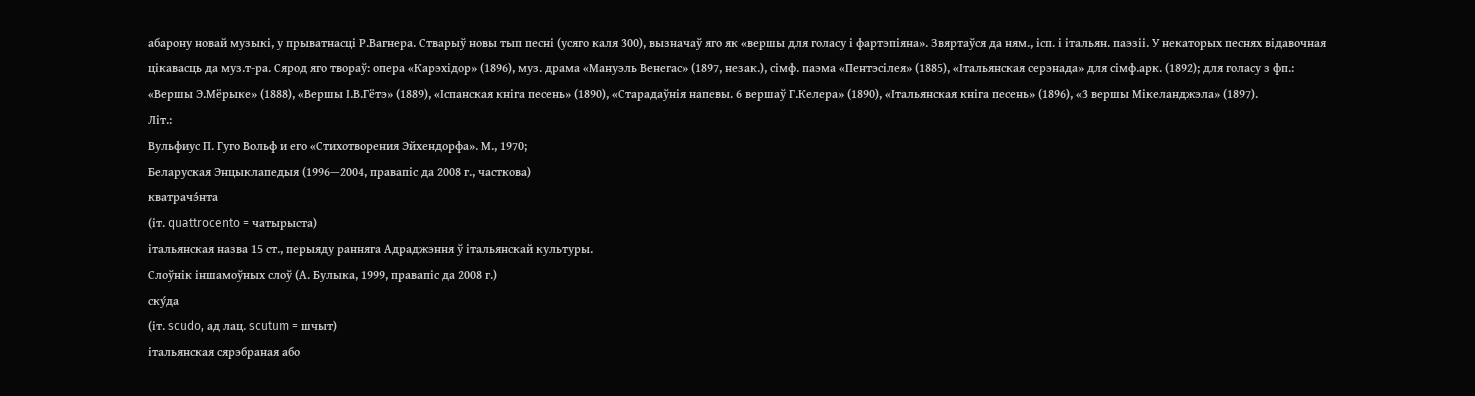абарону новай музыкі, у прыватнасці Р.Вагнера. Стварыў новы тып песні (усяго каля 300), вызначаў яго як «вершы для голасу і фартэпіяна». Звяртаўся да ням., ісп. і італьян. паэзіі. У некаторых песнях відавочная цікавасць да муз.т-ра. Сярод яго твораў: опера «Карэхідор» (1896), муз. драма «Мануэль Венегас» (1897, незак.), сімф. паэма «Пентэсілея» (1885), «Італьянская серэнада» для сімф.арк. (1892); для голасу з фп.: «Вершы Э.Мёрыке» (1888), «Вершы І.В.Гётэ» (1889), «Іспанская кніга песень» (1890), «Старадаўнія напевы. 6 вершаў Г.Келера» (1890), «Італьянская кніга песень» (1896), «3 вершы Мікеланджэла» (1897).
Літ.:
Вульфиус П. Гуго Вольф и его «Стихотворения Эйхендорфа». М., 1970;
Беларуская Энцыклапедыя (1996—2004, правапіс да 2008 г., часткова)
кватрачэ́нта
(іт. quattrocento = чатырыста)
італьянская назва 15 ст., перыяду ранняга Адраджэння ў італьянскай культуры.
Слоўнік іншамоўных слоў (А. Булыка, 1999, правапіс да 2008 г.)
ску́да
(іт. scudo, ад лац. scutum = шчыт)
італьянская сярэбраная або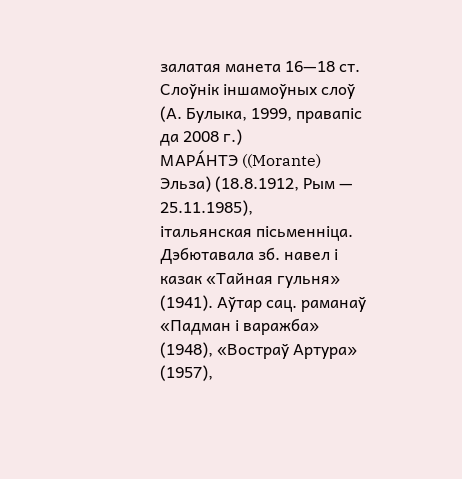залатая манета 16—18 ст.
Слоўнік іншамоўных слоў (А. Булыка, 1999, правапіс да 2008 г.)
МАРА́НТЭ ((Morante) Эльза) (18.8.1912, Рым — 25.11.1985),
італьянская пісьменніца. Дэбютавала зб. навел і казак «Тайная гульня» (1941). Аўтар сац. раманаў «Падман і варажба» (1948), «Востраў Артура» (1957),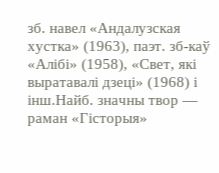зб. навел «Андалузская хустка» (1963), паэт. зб-каў «Алібі» (1958), «Свет, які выратавалі дзеці» (1968) і інш.Найб. значны твор — раман «Гісторыя»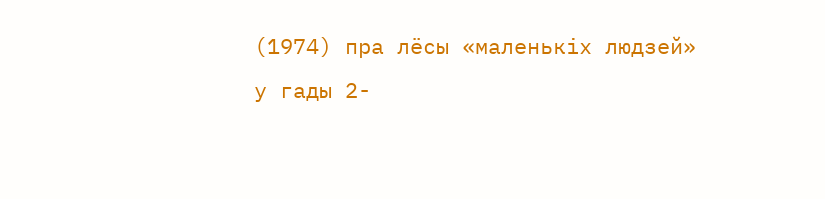(1974) пра лёсы «маленькіх людзей» у гады 2-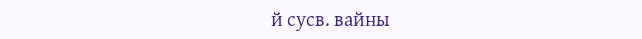й сусв. вайны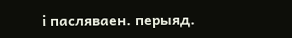і пасляваен. перыяд.